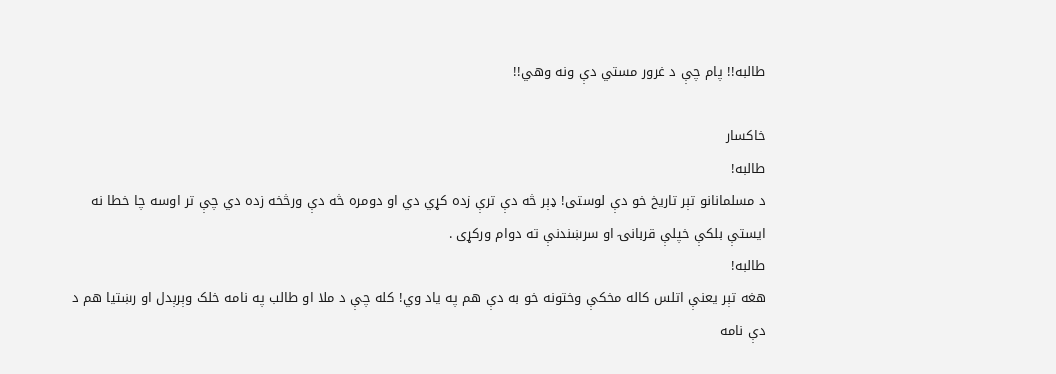طالبه!! پام چې د غرور مستي دې ونه وهي!!

خاکسار
طالبه!
د مسلمانانو تېر تاريخ خو دې لوستی! ډېر څه دې ترې زده کړي دي او دومره څه دې ورڅخه زده دي چې تر اوسه چا خطا نه ايستې بلکې خپلې قربانۍ او سرښندنې ته دوام ورکړی .
طالبه!
هغه تېر يعنې اتلس کاله مخکې وختونه خو به دې هم په ياد وي! کله چې د ملا او طالب په نامه خلک وېرېدل او رښتيا هم د دې نامه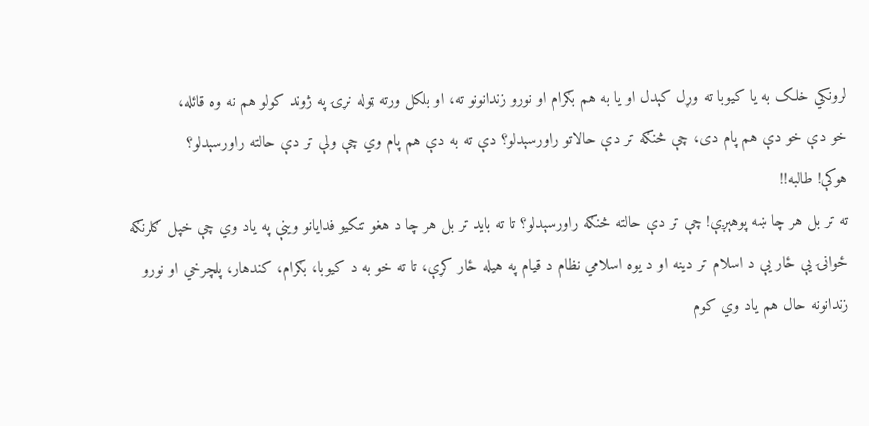لرونکي خلک به يا کيوبا ته وړل کېدل او يا به هم بګرام او نورو زندانونو ته، او بلکل ورته ټوله نړۍ په ژوند کولو هم نه وه قائله،
خو دې خو دې هم پام دی، چې څنګه تر دې حالاتو راورسېدلو؟ دې ته به دې هم پام وي چې ولې تر دې حالته راورسېدلو؟
هوکې! طالبه!!
ته تر بل هر چا ښه پوهېږې! چې تر دې حالته څنګه راورسېدلو؟ تا ته بايد تر بل هر چا د هغو تنکيو فدايانو وينې په ياد وي چې خپل ګلرنګه ځوانۍ يې ځار يې د اسلام تر دينه او د يوه اسلامي نظام د قيام په هيله ځار کړې، تا ته خو به د کيوبا، بګرام، کندهار، پلچرخي او نورو زندانونه حال هم ياد وي کوم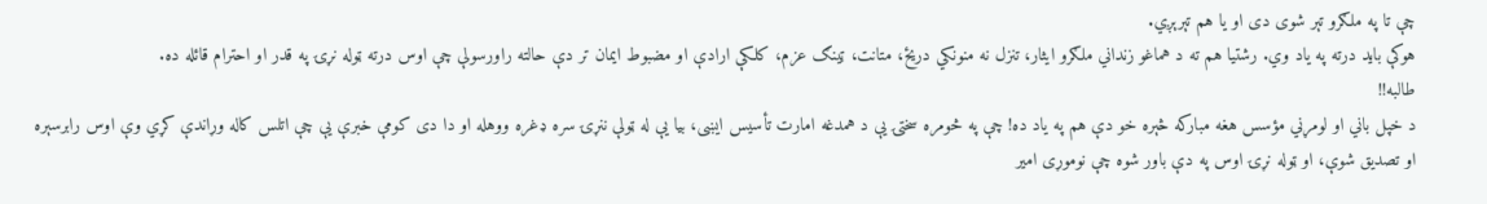چې تا په ملګرو تېر شوی دی او يا هم تېرېږي.
هوکې بايد درته په ياد وي. رشتيا هم ته د هماغو زنداني ملګرو ايثار، تنزل نه منونکي دريځ، متانت، ټينګ عزم، کلکې ارادې او مضبوط ايمان تر دې حالته راورسولې چې اوس درته ټوله نړۍ په قدر او احترام قائله ده.
طالبه!!
د خپل باني او لومړني مؤسس هغه مبارکه څېره خو دې هم په ياد ده! چې په څومره سختۍ يې د همدغه امارت تأسيس ايښی، بيا يې له ټولې ننړۍ سره ډغره ووهله او دا دی کومې خبرې يې چې اتلس کاله وړاندې کړي وې اوس رابرسېره او تصديق شوې، او ټوله نړۍ اوس په دې باور شوه چې نوموړی امير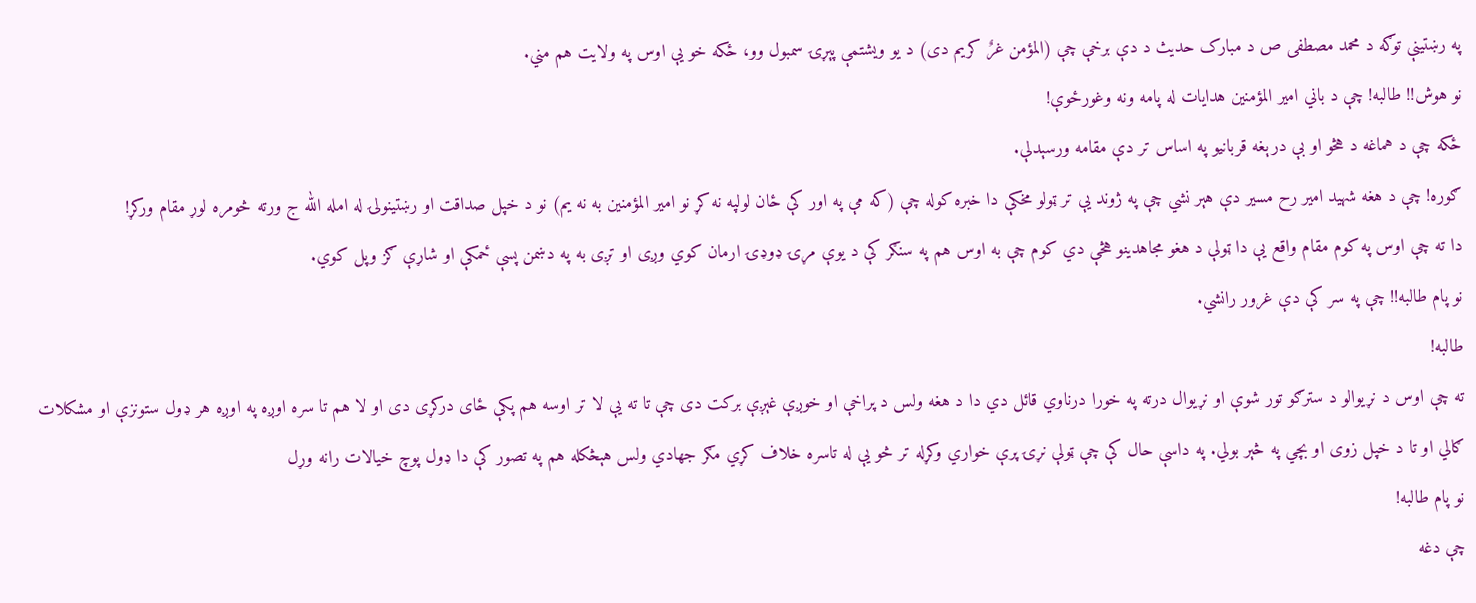په رښتينې توګه د محمد مصطفی ص د مبارک حديث د دې برخې چې (المؤمن غرٌ کريم دی) د يو ويشتمې پېړۍ سمبول وو، ځکه خو يې اوس په ولايت هم مني.
نو هوش!! طالبه! چې د باني امير المؤمنين هدايات له پامه ونه وغورځوې!
ځکه چې د هماغه د هڅو او بې درېغه قربانيو په اساس تر دې مقامه ورسېدلې.
ګوره! چې د هغه شهيد امير رح مسير دې هېر نشي چې په ژوند يې تر ټولو مخکې دا خبره کوله چې (که مې په اور کې ځان لولپه نه کړ نو امير المؤمنين به نه يم) نو د خپل صداقت او رښتينولۍ له امله الله ج ورته څومره لوړ مقام ورکړ!
دا ته چې اوس په کوم مقام واقع يې دا ټولې د هغو مجاهدينو هڅې دي کوم چې به اوس هم په سنګر کې د يوې مړۍ ډوډۍ ارمان کوي وږی او تږی به په دښمن پسې ځمکې او شاړې ګز وپل کوي.
نو پام طالبه!! چې په سر کې دې غرور رانشي.
طالبه!
ته چې اوس د نړيوالو د سترګو تور شوې او نړيوال درته په خورا درناوي قائل دي دا د هغه ولس د پراخې او خوږې غېږې برکت دی چې تا ته يې لا تر اوسه هم پکې ځای درکړی دی او لا هم تا سره اوږه په اوږه هر ډول ستونزې او مشکلات ګالي او تا د خپل زوی او بچي په څېر بولي. په داسې حال کې چې ټولې نړۍ پرې خواري وکړله تر څو يې له تاسره خلاف کړي مګر جهادي ولس هېڅکله هم په تصور کې دا ډول پوچ خيالات رانه وړل
نو پام طالبه!
چې دغه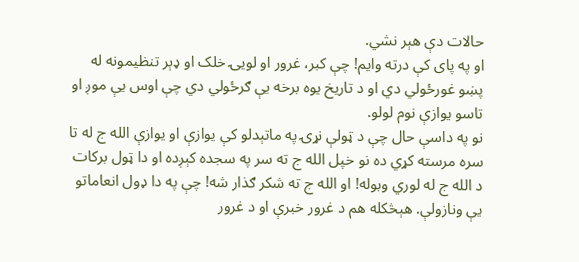حالات دې هېر نشي.
او په پای کې درته وايم! چې کبر، غرور او لويۍ خلک او ډېر تنظيمونه له پښو غورځولي دي او د تاريخ يوه برخه يې ګرځولي دي چې اوس يې موږ او تاسو يوازې نوم لولو.
نو په داسې حال چې د ټولې نړۍ په ماتېدلو کې يوازې او يوازې الله ج له تا سره مرسته کړي ده نو خپل الله ج ته سر په سجده کېږده او دا ټول برکات د الله ج له لوري وبوله! او الله ج ته شکر ګذار شه! چې په دا ډول انعاماتو يې ونازولې. هېڅکله هم د غرور خبرې او د غرور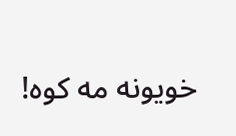خويونه مه کوه!